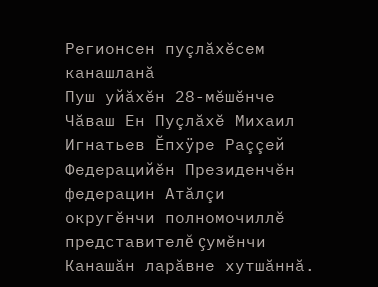Регионсен пуçлăхĕсем канашланă
Пуш уйăхĕн 28-мĕшĕнче Чăваш Ен Пуçлăхĕ Михаил Игнатьев Ĕпхÿре Раççей Федерацийĕн Президенчĕн федерацин Атăлçи округĕнчи полномочиллĕ представителĕ çумĕнчи Канашăн ларăвне хутшăннă.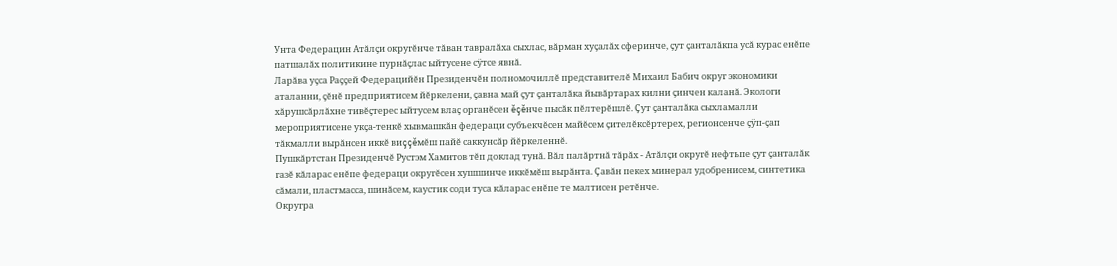Унта Федерацин Атăлçи округĕнче тăван тавралăха сыхлас, вăрман хуçалăх сферинче, çут çанталăкпа усă курас енĕпе патшалăх политикине пурнăçлас ыйтусене сÿтсе явнă.
Ларăва уçса Раççей Федерацийĕн Президенчĕн полномочиллĕ представителĕ Михаил Бабич округ экономики аталанни, çĕнĕ предприятисем йĕркелени, çавна май çут çанталăка йывăртарах килни çинчен каланă. Экологи хăрушсăрлăхне тивĕçтерес ыйтусем влаç органĕсен ĕçĕнче пысăк пĕлтерĕшлĕ. Çут çанталăка сыхламалли мероприятисене укçа-тенкĕ хывмашкăн федераци субъекчĕсен майĕсем çителĕксĕртерех, регионсенче çÿп-çап тăкмалли вырăнсен иккĕ виççĕмĕш пайĕ саккунсăр йĕркеленнĕ.
Пушкăртстан Президенчĕ Рустэм Хамитов тĕп доклад тунă. Вăл палăртнă тăрăх - Атăлçи округĕ нефтьпе çут çанталăк газĕ кăларас енĕпе федераци округĕсен хушшинче иккĕмĕш вырăнта. Çавăн пекех минерал удобренисем, синтетика сăмали, пластмасса, шинăсем, каустик соди туса кăларас енĕпе те малтисен ретĕнче.
Округра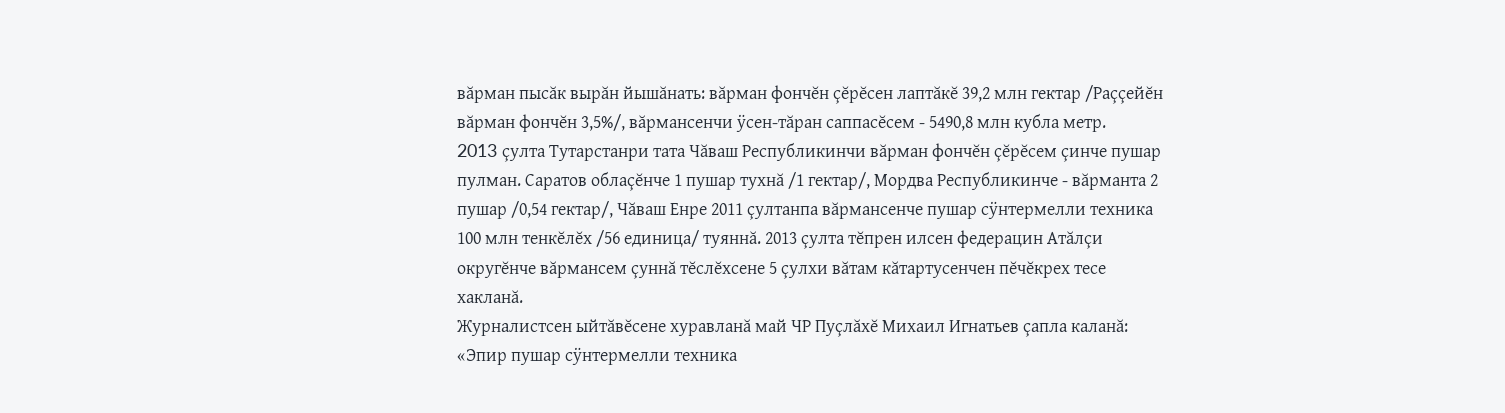вăрман пысăк вырăн йышăнать: вăрман фончĕн çĕрĕсен лаптăкĕ 39,2 млн гектар /Раççейĕн вăрман фончĕн 3,5%/, вăрмансенчи ÿсен-тăран саппасĕсем - 5490,8 млн кубла метр.
2013 çулта Тутарстанри тата Чăваш Республикинчи вăрман фончĕн çĕрĕсем çинче пушар пулман. Саратов облаçĕнче 1 пушар тухнă /1 гектар/, Мордва Республикинче - вăрманта 2 пушар /0,54 гектар/, Чăваш Енре 2011 çултанпа вăрмансенче пушар сÿнтермелли техника 100 млн тенкĕлĕх /56 единица/ туяннă. 2013 çулта тĕпрен илсен федерацин Атăлçи округĕнче вăрмансем çуннă тĕслĕхсене 5 çулхи вăтам кăтартусенчен пĕчĕкрех тесе хакланă.
Журналистсен ыйтăвĕсене хуравланă май ЧР Пуçлăхĕ Михаил Игнатьев çапла каланă: «Эпир пушар сÿнтермелли техника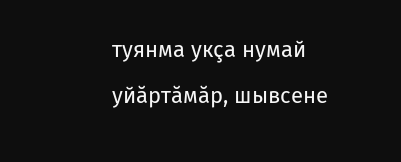туянма укçа нумай уйăртăмăр, шывсене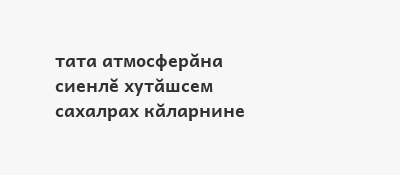тата атмосферăна сиенлĕ хутăшсем сахалрах кăларнине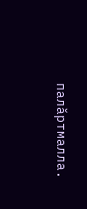палăртмалла.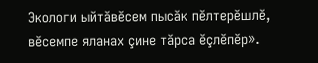Экологи ыйтăвĕсем пысăк пĕлтерĕшлĕ, вĕсемпе яланах çине тăрса ĕçлĕпĕр».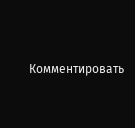Комментировать